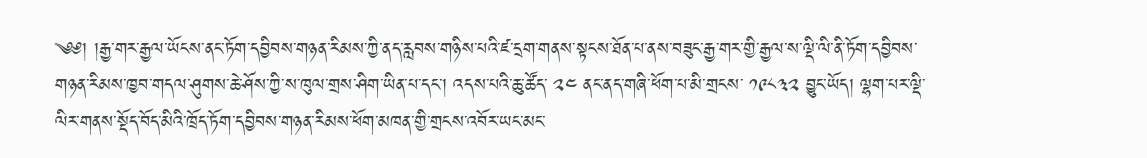༄༅། །རྒྱ་གར་རྒྱལ་ཡོངས་ནང་ཏོག་དབྱིབས་གཉན་རིམས་ཀྱི་ནད་རླབས་གཉིས་པའི་ཛ་དྲག་གནས་སྟངས་ཐོན་པ་ནས་བཟུང་རྒྱ་གར་གྱི་རྒྱལ་ས་ལྡི་ལི་ནི་ཏོག་དབྱིབས་གཉན་རིམས་ཁྱབ་གདལ་ཤུགས་ཆེ་ཤོས་ཀྱི་ས་ཁུལ་གྲས་ཤིག་ཡིན་པ་དང་། འདས་པའི་ཆུ་ཚོད་ ༢༤ ནང་ནད་གཞི་ཕོག་པ་མི་གྲངས་ ༡༩༨༣༢ བྱུང་ཡོད། ལྷག་པར་ལྡི་ལིར་གནས་སྡོད་བོད་མིའི་ཁྲོད་ཏོག་དབྱིབས་གཉན་རིམས་ཕོག་མཁན་གྱི་གྲངས་འབོར་ཡང་མང་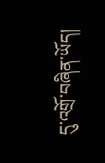དུ་འགྲོ་བཞིན་ཡོད།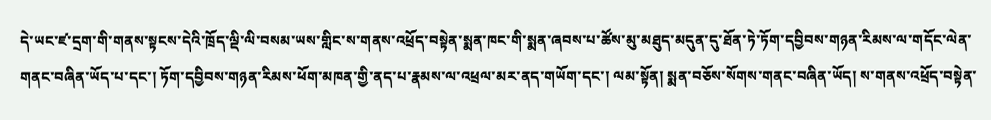དེ་ཡང་ཛ་དྲག་གི་གནས་སྟངས་དེའི་ཁྲོད་ལྡི་ལི་བསམ་ཡས་གླིང་ས་གནས་འཕྲོད་བསྟེན་སྨན་ཁང་གི་སྨན་ཞབས་པ་ཚོས་མུ་མཐུད་མདུན་དུ་ཐོན་ཏེ་ཏོག་དབྱིབས་གཉན་རིམས་ལ་གདོང་ལེན་གནང་བཞིན་ཡོད་པ་དང་། ཏོག་དབྱིབས་གཉན་རིམས་ཕོག་མཁན་གྱི་ནད་པ་རྣམས་ལ་འཕྲལ་མར་ནད་གཡོག་དང་། ལམ་སྟོན། སྨན་བཅོས་སོགས་གནང་བཞིན་ཡོད། ས་གནས་འཕྲོད་བསྟེན་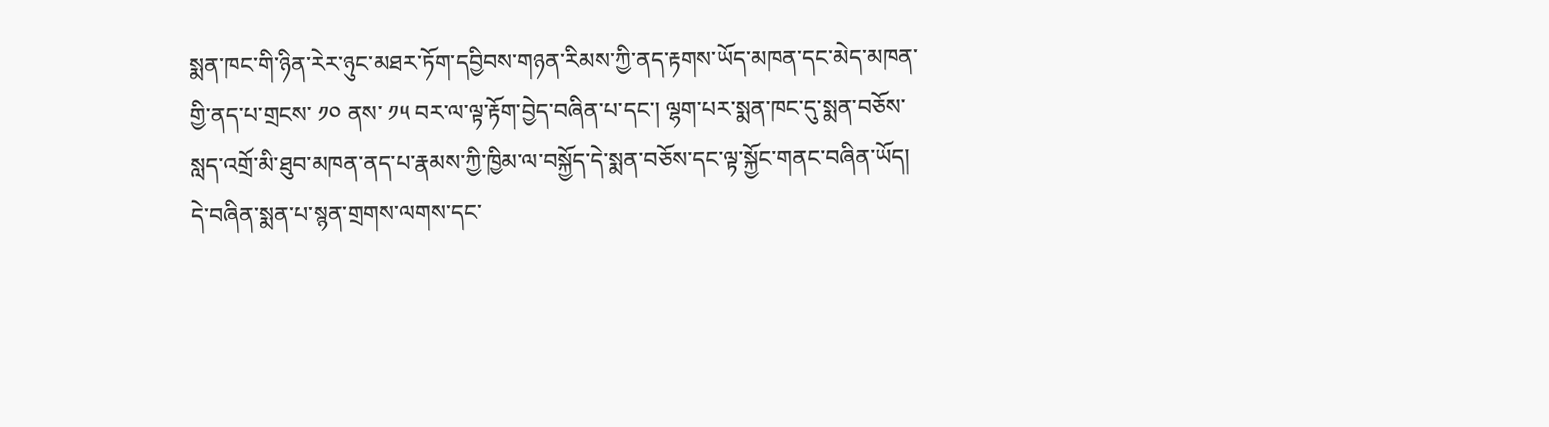སྨན་ཁང་གི་ཉིན་རེར་ཉུང་མཐར་ཏོག་དབྱིབས་གཉན་རིམས་ཀྱི་ནད་རྟགས་ཡོད་མཁན་དང་མེད་མཁན་གྱི་ནད་པ་གྲངས་ ༡༠ ནས་ ༡༥ བར་ལ་ལྟ་རྟོག་བྱེད་བཞིན་པ་དང་། ལྷག་པར་སྨན་ཁང་དུ་སྨན་བཅོས་སླད་འགྲོ་མི་ཐུབ་མཁན་ནད་པ་རྣམས་ཀྱི་ཁྱིམ་ལ་བསྐྱོད་དེ་སྨན་བཅོས་དང་ལྟ་སྐྱོང་གནང་བཞིན་ཡོད།
དེ་བཞིན་སྨན་པ་སྙན་གྲགས་ལགས་དང་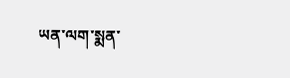ཡན་ལག་སྨན་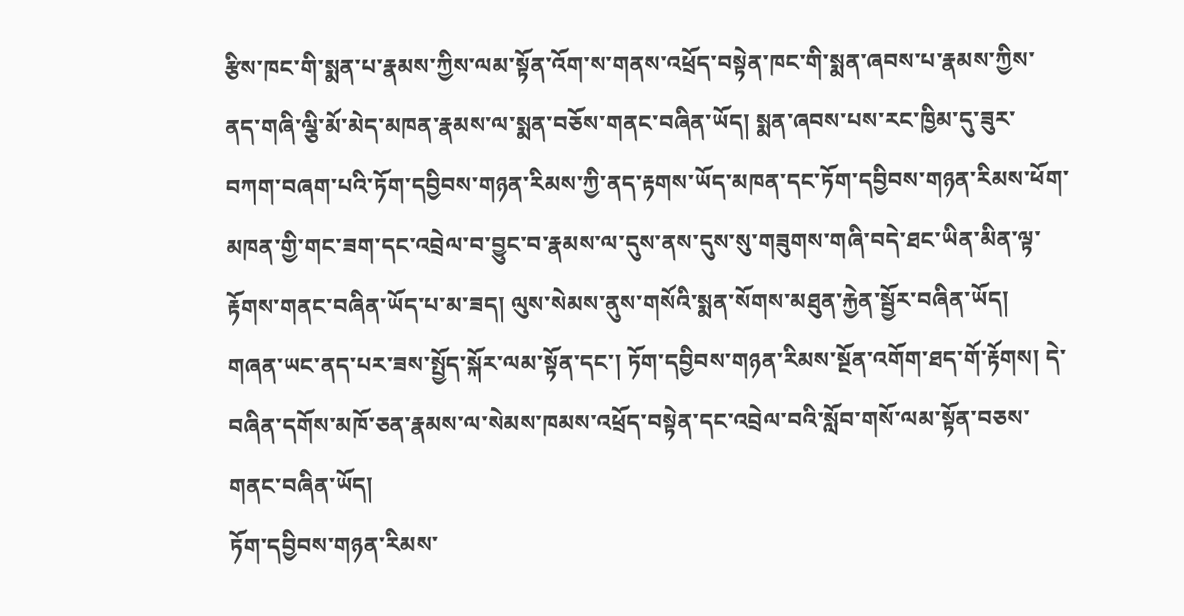རྩིས་ཁང་གི་སྨན་པ་རྣམས་ཀྱིས་ལམ་སྟོན་འོག་ས་གནས་འཕྲོད་བསྟེན་ཁང་གི་སྨན་ཞབས་པ་རྣམས་ཀྱིས་ནད་གཞི་ལྕི་མོ་མེད་མཁན་རྣམས་ལ་སྨན་བཅོས་གནང་བཞིན་ཡོད། སྨན་ཞབས་པས་རང་ཁྱིམ་དུ་ཟུར་བཀག་བཞག་པའི་ཏོག་དབྱིབས་གཉན་རིམས་ཀྱི་ནད་རྟགས་ཡོད་མཁན་དང་ཏོག་དབྱིབས་གཉན་རིམས་ཕོག་མཁན་གྱི་གང་ཟག་དང་འབྲེལ་བ་བྱུང་བ་རྣམས་ལ་དུས་ནས་དུས་སུ་གཟུགས་གཞི་བདེ་ཐང་ཡིན་མིན་ལྟ་རྟོགས་གནང་བཞིན་ཡོད་པ་མ་ཟད། ལུས་སེམས་ནུས་གསོའི་སྨན་སོགས་མཐུན་རྐྱེན་སྦྱོར་བཞིན་ཡོད།
གཞན་ཡང་ནད་པར་ཟས་སྤྱོད་སྐོར་ལམ་སྟོན་དང་། ཏོག་དབྱིབས་གཉན་རིམས་སྔོན་འགོག་ཐད་གོ་རྟོགས། དེ་བཞིན་དགོས་མཁོ་ཅན་རྣམས་ལ་སེམས་ཁམས་འཕྲོད་བསྟེན་དང་འབྲེལ་བའི་སློབ་གསོ་ལམ་སྟོན་བཅས་གནང་བཞིན་ཡོད།
ཏོག་དབྱིབས་གཉན་རིམས་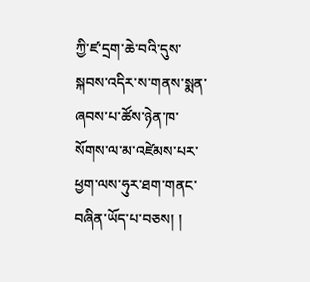ཀྱི་ཛ་དྲག་ཆེ་བའི་དུས་སྐབས་འདིར་ས་གནས་སྨན་ཞབས་པ་ཚོས་ཉེན་ཁ་སོགས་ལ་མ་འཛེམས་པར་ཕྱག་ལས་ཧུར་ཐག་གནང་བཞིན་ཡོད་པ་བཅས། །